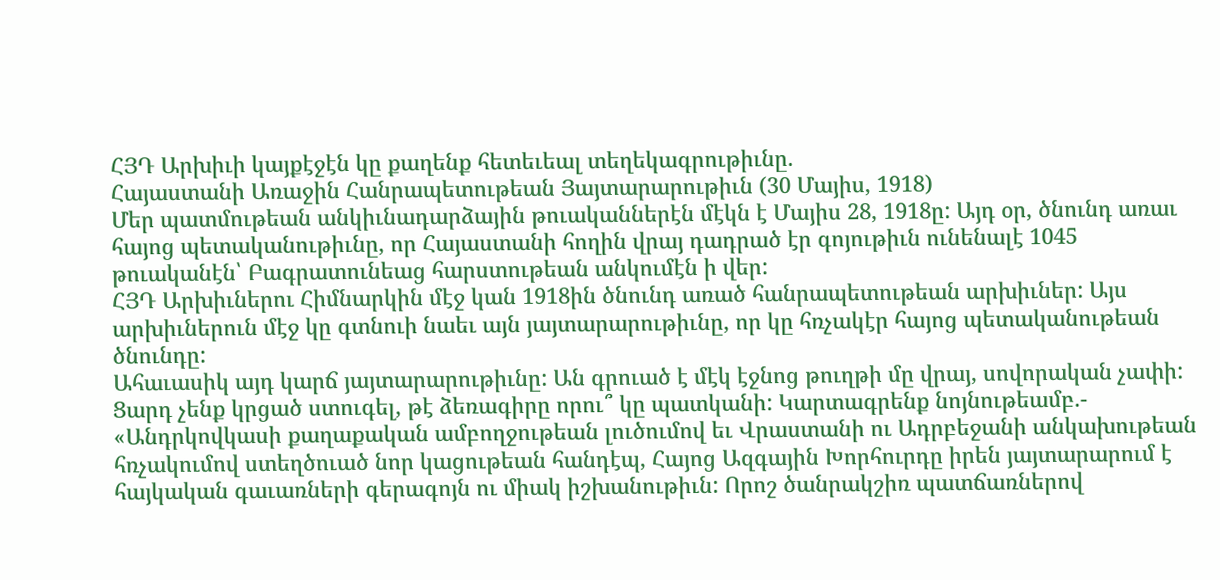ՀՅԴ Արխիւի կայքէջէն կը քաղենք հետեւեալ տեղեկագրութիւնը.
Հայաստանի Առաջին Հանրապետութեան Յայտարարութիւն (30 Մայիս, 1918)
Մեր պատմութեան անկիւնադարձային թուականներէն մէկն է Մայիս 28, 1918ը: Այդ օր, ծնունդ առաւ հայոց պետականութիւնը, որ Հայաստանի հողին վրայ դադրած էր գոյութիւն ունենալէ 1045 թուականէն՝ Բագրատունեաց հարստութեան անկումէն ի վեր:
ՀՅԴ Արխիւներու Հիմնարկին մէջ կան 1918ին ծնունդ առած հանրապետութեան արխիւներ: Այս արխիւներուն մէջ կը գտնուի նաեւ այն յայտարարութիւնը, որ կը հռչակէր հայոց պետականութեան ծնունդը:
Ահաւասիկ այդ կարճ յայտարարութիւնը: Ան գրուած է մէկ էջնոց թուղթի մը վրայ, սովորական չափի: Ցարդ չենք կրցած ստուգել, թէ ձեռագիրը որու՞ կը պատկանի: Կարտագրենք նոյնութեամբ.-
«Անդրկովկասի քաղաքական ամբողջութեան լուծումով եւ Վրաստանի ու Ադրբեջանի անկախութեան հռչակումով ստեղծուած նոր կացութեան հանդէպ, Հայոց Ազգային Խորհուրդը իրեն յայտարարում է հայկական գաւառների գերագոյն ու միակ իշխանութիւն: Որոշ ծանրակշիռ պատճառներով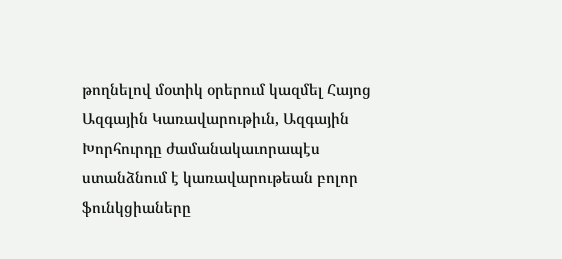թողնելով մօտիկ օրերում կազմել Հայոց Ազգային Կառավարութիւն, Ազգային Խորհուրդը ժամանակաւորապէս ստանձնում է կառավարութեան բոլոր ֆունկցիաները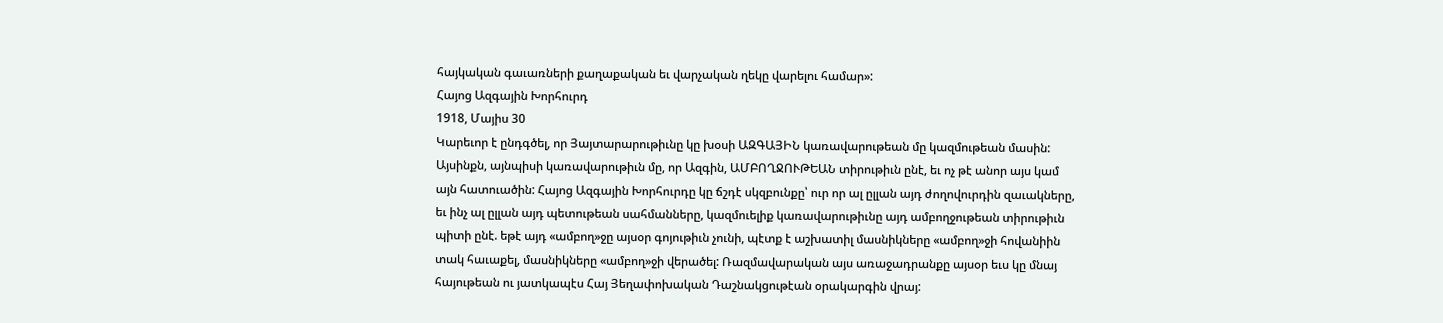հայկական գաւառների քաղաքական եւ վարչական ղեկը վարելու համար»:
Հայոց Ազգային Խորհուրդ
1918, Մայիս 30
Կարեւոր է ընդգծել, որ Յայտարարութիւնը կը խօսի ԱԶԳԱՅԻՆ կառավարութեան մը կազմութեան մասին: Այսինքն, այնպիսի կառավարութիւն մը, որ Ազգին, ԱՄԲՈՂՋՈՒԹԵԱՆ տիրութիւն ընէ, եւ ոչ թէ անոր այս կամ այն հատուածին: Հայոց Ազգային Խորհուրդը կը ճշդէ սկզբունքը՝ ուր որ ալ ըլլան այդ ժողովուրդին զաւակները, եւ ինչ ալ ըլլան այդ պետութեան սահմանները, կազմուելիք կառավարութիւնը այդ ամբողջութեան տիրութիւն պիտի ընէ. եթէ այդ «ամբող»ջը այսօր գոյութիւն չունի, պէտք է աշխատիլ մասնիկները «ամբող»ջի հովանիին տակ հաւաքել, մասնիկները «ամբող»ջի վերածել: Ռազմավարական այս առաջադրանքը այսօր եւս կը մնայ հայութեան ու յատկապէս Հայ Յեղափոխական Դաշնակցութէան օրակարգին վրայ: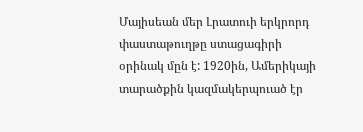Մայիսեան մեր Լրատուի երկրորդ փաստաթուղթը ստացագիրի օրինակ մըն է: 1920ին, Ամերիկայի տարածքին կազմակերպուած էր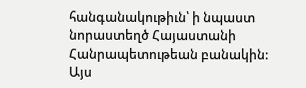հանգանակութիւն՝ ի նպաստ նորաստեղծ Հայաստանի Հանրապետութեան բանակին: Այս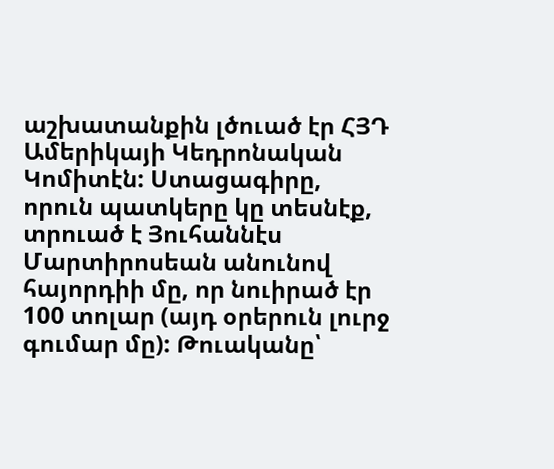աշխատանքին լծուած էր ՀՅԴ Ամերիկայի Կեդրոնական Կոմիտէն: Ստացագիրը, որուն պատկերը կը տեսնէք, տրուած է Յուհաննէս Մարտիրոսեան անունով հայորդիի մը, որ նուիրած էր 100 տոլար (այդ օրերուն լուրջ գումար մը): Թուականը՝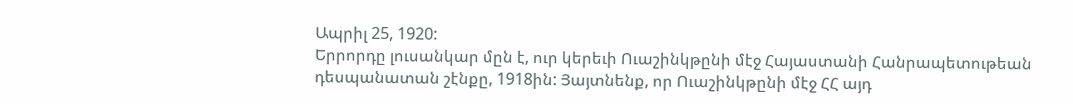Ապրիլ 25, 1920:
Երրորդը լուսանկար մըն է, ուր կերեւի Ուաշինկթընի մէջ Հայաստանի Հանրապետութեան դեսպանատան շէնքը, 1918ին: Յայտնենք, որ Ուաշինկթընի մէջ ՀՀ այդ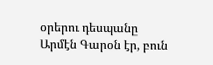օրերու դեսպանը Արմէն Գարօն էր, բուն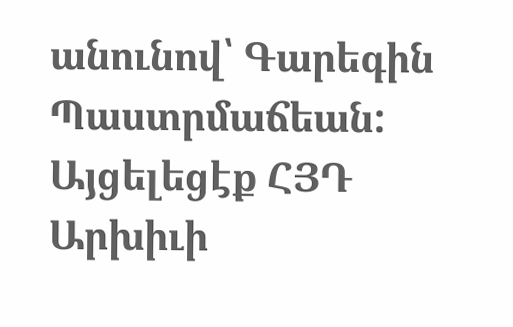անունով՝ Գարեգին Պաստրմաճեան:
Այցելեցէք ՀՅԴ Արխիւի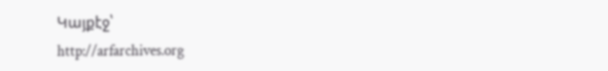Կայքէջ՝
http://arfarchives.org